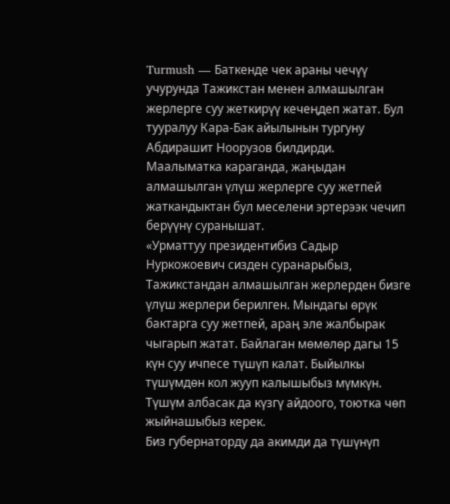Turmush — Баткенде чек араны чечүү учурунда Тажикстан менен алмашылган жерлерге суу жеткирүү кечеңдеп жатат. Бул тууралуу Кара-Бак айылынын тургуну Абдирашит Ноорузов билдирди.
Маалыматка караганда, жаңыдан алмашылган үлүш жерлерге суу жетпей жаткандыктан бул меселени эртерээк чечип берүүнү суранышат.
«Урматтуу президентибиз Садыр Нуркожоевич сизден суранарыбыз, Тажикстандан алмашылган жерлерден бизге үлүш жерлери берилген. Мындагы өрүк бактарга суу жетпей, араң эле жалбырак чыгарып жатат. Байлаган мөмөлөр дагы 15 күн суу ичпесе түшүп калат. Быйылкы түшүмдөн кол жууп калышыбыз мүмкүн. Түшүм албасак да күзгү айдоого, тоютка чөп жыйнашыбыз керек.
Биз губернаторду да акимди да түшүнүп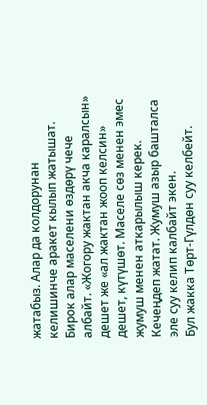жатабыз. Алар да колдорунан келишинче аракет кылып жатышат. Бирок алар маселени өздөрү чече албайт. «Жогору жактан акча каралсын» дешет же «ал жактан жооп келсин» дешет, күтүшөт. Маселе сөз менен эмес жумуш менен аткарылыш керек. Кечеңдеп жатат. Жумуш азыр башталса эле суу келип калбайт экен.
Бул жакка Төрт-Гүлдөн суу келбейт.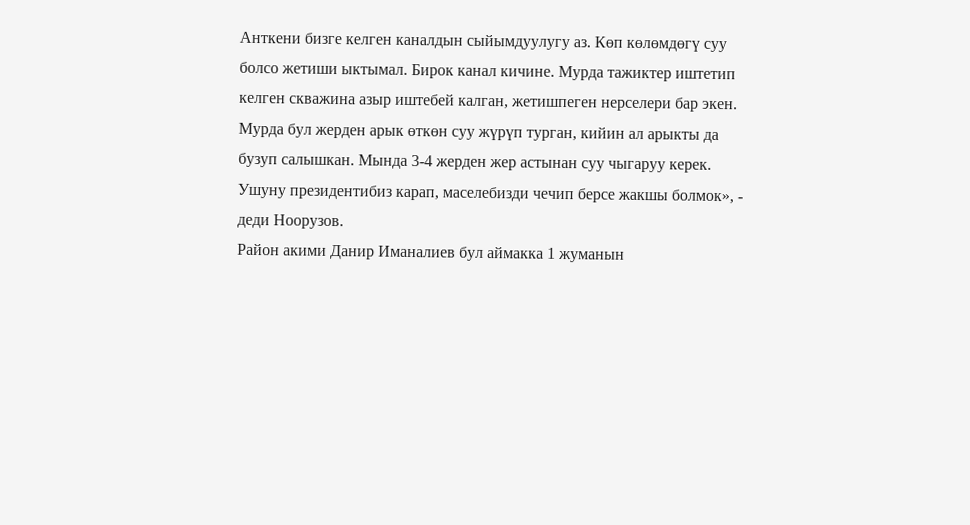Анткени бизге келген каналдын сыйымдуулугу аз. Көп көлөмдөгү суу болсо жетиши ыктымал. Бирок канал кичине. Мурда тажиктер иштетип келген скважина азыр иштебей калган, жетишпеген нерселери бар экен. Мурда бул жерден арык өткөн суу жүрүп турган, кийин ал арыкты да бузуп салышкан. Мында 3-4 жерден жер астынан суу чыгаруу керек. Ушуну президентибиз карап, маселебизди чечип берсе жакшы болмок», - деди Ноорузов.
Район акими Данир Иманалиев бул аймакка 1 жуманын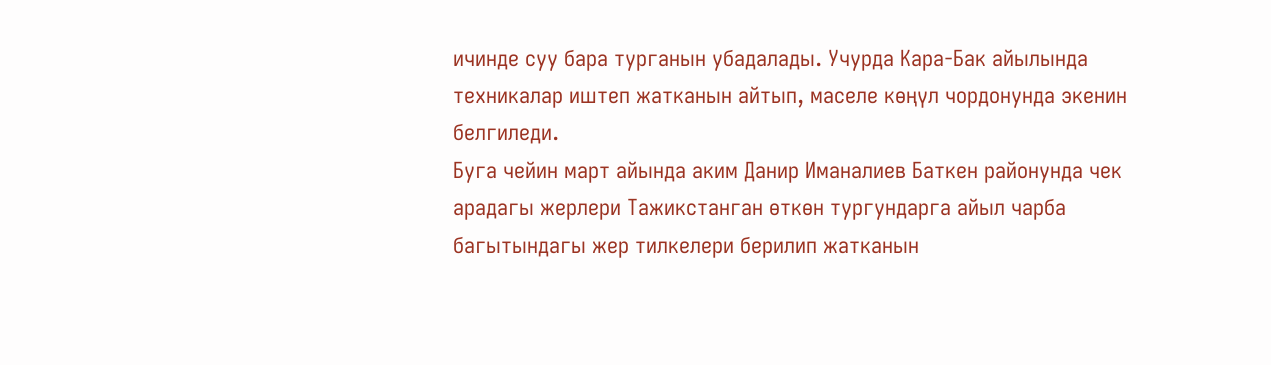ичинде суу бара турганын убадалады. Учурда Кара-Бак айылында техникалар иштеп жатканын айтып, маселе көңүл чордонунда экенин белгиледи.
Буга чейин март айында аким Данир Иманалиев Баткен районунда чек арадагы жерлери Тажикстанган өткөн тургундарга айыл чарба багытындагы жер тилкелери берилип жатканын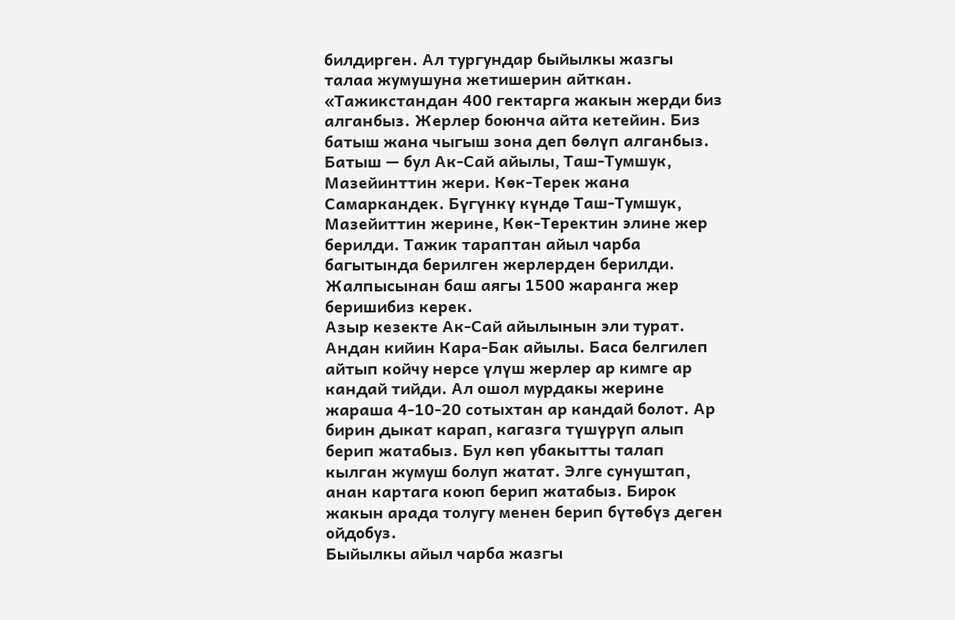билдирген. Ал тургундар быйылкы жазгы талаа жумушуна жетишерин айткан.
«Тажикстандан 400 гектарга жакын жерди биз алганбыз. Жерлер боюнча айта кетейин. Биз батыш жана чыгыш зона деп бөлүп алганбыз. Батыш — бул Ак-Сай айылы, Таш-Тумшук, Мазейинттин жери. Көк-Терек жана Самаркандек. Бүгүнкү күндө Таш-Тумшук, Мазейиттин жерине, Көк-Теректин элине жер берилди. Тажик тараптан айыл чарба багытында берилген жерлерден берилди. Жалпысынан баш аягы 1500 жаранга жер беришибиз керек.
Азыр кезекте Ак-Сай айылынын эли турат. Андан кийин Кара-Бак айылы. Баса белгилеп айтып койчу нерсе үлүш жерлер ар кимге ар кандай тийди. Ал ошол мурдакы жерине жараша 4-10-20 сотыхтан ар кандай болот. Ар бирин дыкат карап, кагазга түшүрүп алып берип жатабыз. Бул көп убакытты талап кылган жумуш болуп жатат. Элге сунуштап, анан картага коюп берип жатабыз. Бирок жакын арада толугу менен берип бүтөбүз деген ойдобуз.
Быйылкы айыл чарба жазгы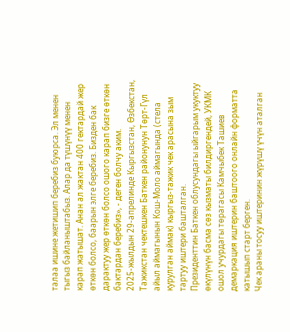талаа ишине жетишип беребиз буюрса. Эл менен тыгыз байланыштабыз. Алар да түшүнүү менен карап жатышат. Анан ал жактан 400 гектардай жер өткөн болсо, баарын элге беребиз. Бизден бак дарактуу жер өткөн болсо ошого карап бизге өткөн бактардан беребиз», - деген болчу аким.
2025-жылдын 29-апрелинде Кыргызстан, Өзбекстан, Тажикстан чектешкен Баткен районунун Төрт-Гүл айыл аймагынын Кош-Моло аймагында (стела курулган аймак) кыргыз-тажик чек арасына зым тартуу иштери башталган.
Президенттин Баткен облусундагы ыйгарым укуктуу өкүлүнүн басма сөз кызматы билдиргендей, УКМК ошол учурдагы төрагасы Камчыбек Ташиев демаркация иштерин баштоого онлайн форматта катышып старт берген.
Чек араны тосуу иштеринин жүрүшү үчүн аталган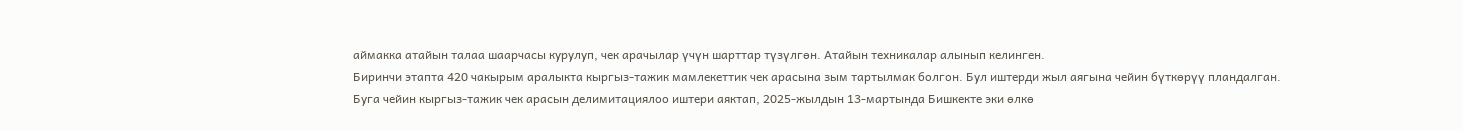аймакка атайын талаа шаарчасы курулуп, чек арачылар үчүн шарттар түзүлгөн. Атайын техникалар алынып келинген.
Биринчи этапта 420 чакырым аралыкта кыргыз-тажик мамлекеттик чек арасына зым тартылмак болгон. Бул иштерди жыл аягына чейин бүткөрүү пландалган.
Буга чейин кыргыз-тажик чек арасын делимитациялоо иштери аяктап, 2025-жылдын 13-мартында Бишкекте эки өлкө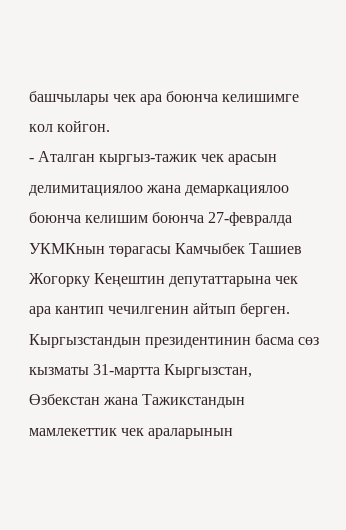башчылары чек ара боюнча келишимге кол койгон.
- Аталган кыргыз-тажик чек арасын делимитациялоо жана демаркациялоо боюнча келишим боюнча 27-февралда УКМКнын төрагасы Камчыбек Ташиев Жогорку Кеңештин депутаттарына чек ара кантип чечилгенин айтып берген.
Кыргызстандын президентинин басма сөз кызматы 31-мартта Кыргызстан, Өзбекстан жана Тажикстандын мамлекеттик чек араларынын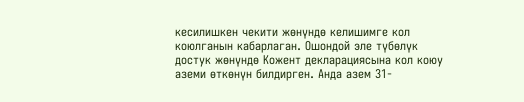кесилишкен чекити жөнүндө келишимге кол коюлганын кабарлаган. Ошондой эле түбөлүк достук жөнүндө Кожент декларациясына кол коюу аземи өткөнүн билдирген. Анда азем 31-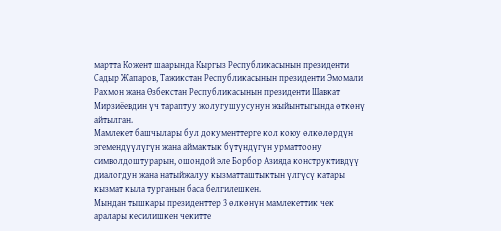мартта Кожент шаарында Кыргыз Республикасынын президенти Садыр Жапаров, Тажикстан Республикасынын президенти Эмомали Рахмон жана Өзбекстан Республикасынын президенти Шавкат Мирзиёевдин үч тараптуу жолугушуусунун жыйынтыгында өткөнү айтылган.
Мамлекет башчылары бул документтерге кол коюу өлкөлөрдүн эгемендүүлүгүн жана аймактык бүтүндүгүн урматтоону символдоштурарын, ошондой эле Борбор Азияда конструктивдүү диалогдун жана натыйжалуу кызматташтыктын үлгүсү катары кызмат кыла турганын баса белгилешкен.
Мындан тышкары президенттер 3 өлкөнүн мамлекеттик чек аралары кесилишкен чекитте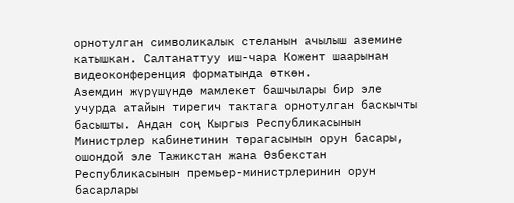орнотулган символикалык стеланын ачылыш аземине катышкан. Салтанаттуу иш-чара Кожент шаарынан видеоконференция форматында өткөн.
Аземдин жүрүшүндө мамлекет башчылары бир эле учурда атайын тирегич тактага орнотулган баскычты басышты. Андан соң Кыргыз Республикасынын Министрлер кабинетинин төрагасынын орун басары, ошондой эле Тажикстан жана Өзбекстан Республикасынын премьер-министрлеринин орун басарлары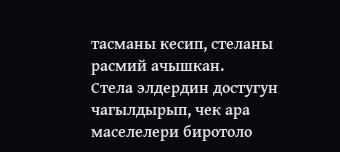тасманы кесип, стеланы расмий ачышкан.
Стела элдердин достугун чагылдырып, чек ара маселелери биротоло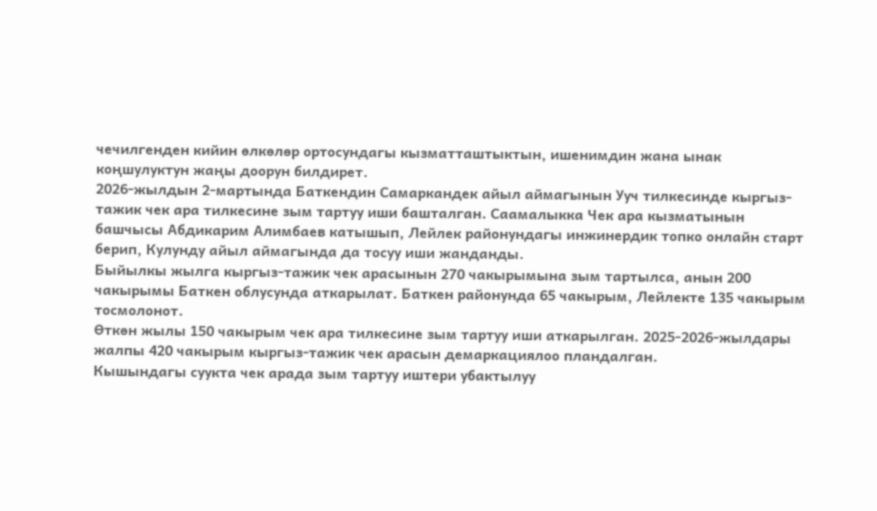чечилгенден кийин өлкөлөр ортосундагы кызматташтыктын, ишенимдин жана ынак коңшулуктун жаңы доорун билдирет.
2026-жылдын 2-мартында Баткендин Самаркандек айыл аймагынын Ууч тилкесинде кыргыз-тажик чек ара тилкесине зым тартуу иши башталган. Саамалыкка Чек ара кызматынын башчысы Абдикарим Алимбаев катышып, Лейлек районундагы инжинердик топко онлайн старт берип, Кулунду айыл аймагында да тосуу иши жанданды.
Быйылкы жылга кыргыз-тажик чек арасынын 270 чакырымына зым тартылса, анын 200 чакырымы Баткен облусунда аткарылат. Баткен районунда 65 чакырым, Лейлекте 135 чакырым тосмолонот.
Өткөн жылы 150 чакырым чек ара тилкесине зым тартуу иши аткарылган. 2025-2026-жылдары жалпы 420 чакырым кыргыз-тажик чек арасын демаркациялоо пландалган.
Кышындагы суукта чек арада зым тартуу иштери убактылуу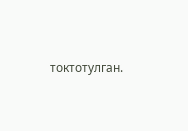токтотулган.